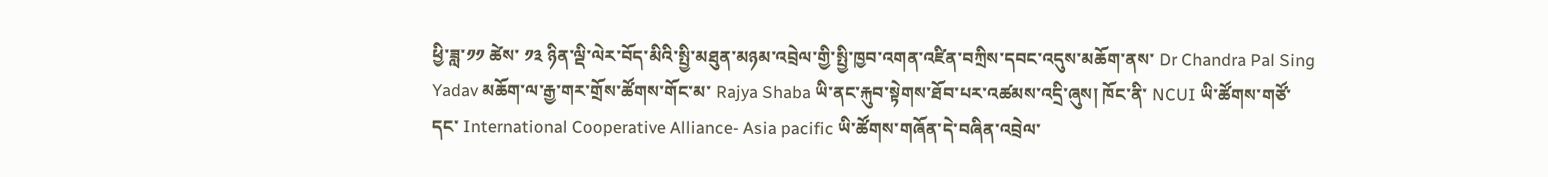ཕྱི་ཟླ་༡༡ ཚེས་ ༡༣ ཉིན་ལྡི་ལེར་བོད་མིའི་སྤྱི་མཐུན་མཉམ་འབྲེལ་གྱི་སྤྱི་ཁྱབ་འགན་འཛིན་བཀྲིས་དབང་འདུས་མཆོག་ནས་ Dr Chandra Pal Sing Yadav མཆོག་ལ་རྒྱ་གར་གྲོས་ཚོགས་གོང་མ་ Rajya Shaba ཡི་ནང་རྐུབ་སྟེགས་ཐོབ་པར་འཚམས་འདྲི་ཞུས། ཁོང་ནི་ NCUI ཡི་ཚོགས་གཙོ་དང་ International Cooperative Alliance- Asia pacific ཡི་ཚོགས་གཞོན་དེ་བཞིན་འབྲེལ་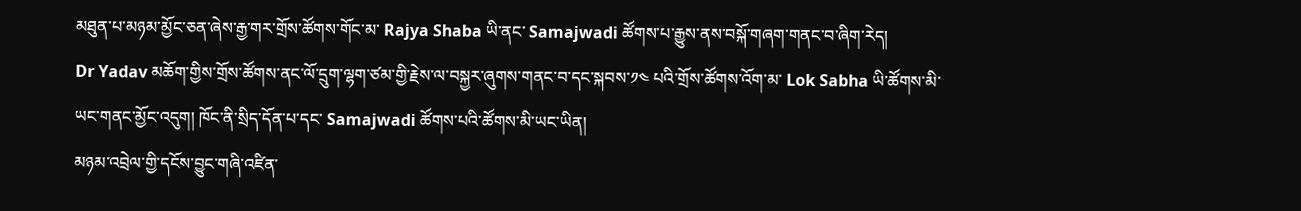མཐུན་པ་མཉམ་མྱོང་ཅན་ཞེས་རྒྱ་གར་གྲོས་ཚོགས་གོང་མ་ Rajya Shaba ཡི་ནང་ Samajwadi ཚོགས་པ་རྒྱུས་ནས་བསྐོ་གཞག་གནང་བ་ཞིག་རེད།
Dr Yadav མཆོག་གྱིས་གྲོས་ཚོགས་ནང་ལོ་དྲུག་ལྷག་ཙམ་གྱི་རྗེས་ལ་བསྐྱར་ཞུགས་གནང་བ་དང་སྐབས་༡༤ པའི་གྲོས་ཚོགས་འོག་མ་ Lok Sabha ཡི་ཚོགས་མི་ཡང་གནང་མྱོང་འདུག། ཁོང་ནི་སྲིད་དོན་པ་དང་ Samajwadi ཚོགས་པའི་ཚོགས་མི་ཡང་ཡིན།
མཉམ་འབྲེལ་གྱི་དངོས་བྱུང་གཞི་འཛིན་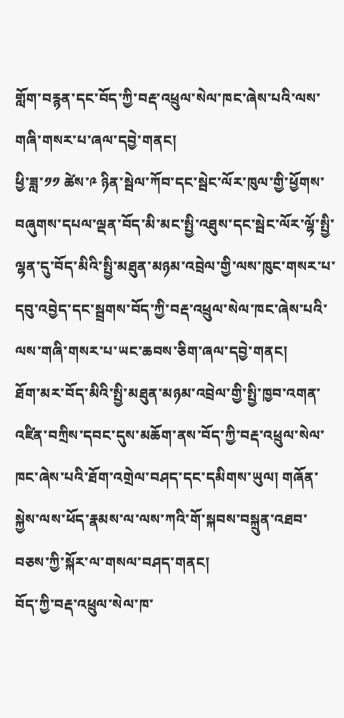གློག་བརྙན་དང་བོད་ཀྱི་བརྡ་འཕྲུལ་སེལ་ཁང་ཞེས་པའི་ལས་གཞི་གསར་པ་ཞལ་དབྱེ་གནང།
ཕྱི་ཟླ་༡༡ ཚེས་༩ ཉིན་སྦེལ་ཀོབ་དང་སྦེང་ལོར་ཁུལ་གྱི་ཕྱོགས་བཞུགས་དཔལ་ལྡན་བོད་མི་མང་སྤྱི་འཐུས་དང་སྦེང་ལོར་ལྷོ་སྤྱི་ལྷན་དུ་བོད་མིའི་སྤྱི་མཐུན་མཉམ་འབྲེལ་གྱི་ལས་ཁུང་གསར་པ་དབུ་འབྱེད་དང་སྦྲགས་བོད་ཀྱི་བརྡ་འཕྲུལ་སེལ་ཁང་ཞེས་པའི་ལས་གཞི་གསར་པ་ཡང་ཆབས་ཅིག་ཞལ་དབྱེ་གནང།
ཐོག་མར་བོད་མིའི་སྤྱི་མཐུན་མཉམ་འབྲེལ་གྱི་སྤྱི་ཁྱབ་འགན་འཛིན་བཀྲིས་དབང་དུས་མཆོག་ནས་བོད་ཀྱི་བརྡ་འཕྲུལ་སེལ་ཁང་ཞེས་པའི་ཐོག་འགྲེལ་བཤད་དང་དམིགས་ཡུལ། གཞོན་སྐྱེས་ལས་ཕོད་རྣམས་ལ་ལས་ཀའི་གོ་སྐབས་བསྐྲུན་འཐབ་བཅས་ཀྱི་སྐོར་ལ་གསལ་བཤད་གནང།
བོད་ཀྱི་བརྡ་འཕྲུལ་སེལ་ཁ་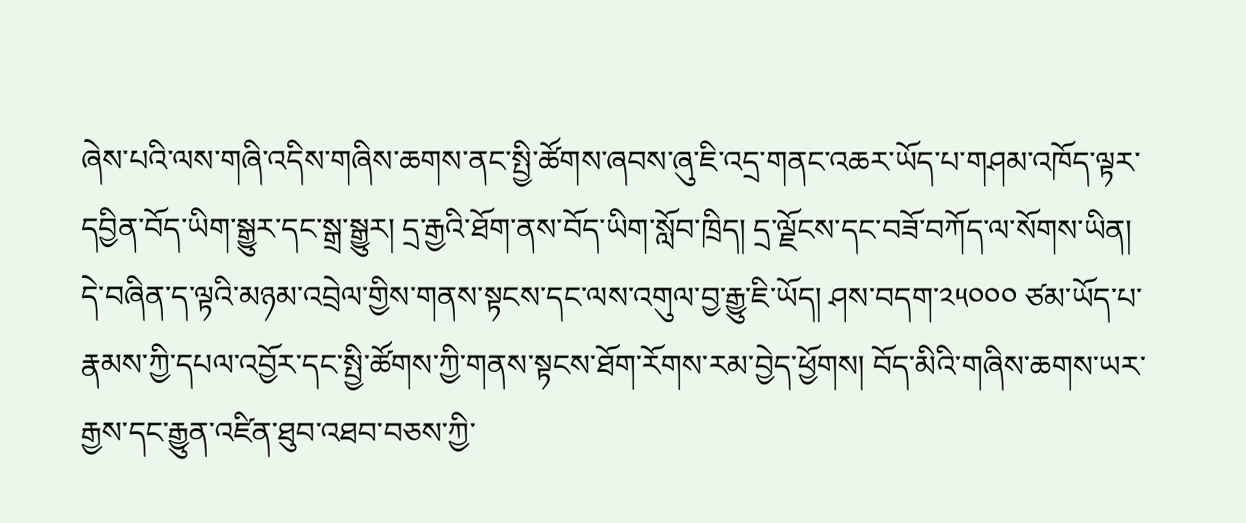ཞེས་པའི་ལས་གཞི་འདིས་གཞིས་ཆགས་ནང་སྤྱི་ཚོགས་ཞབས་ཞུ་ཇི་འདྲ་གནང་འཆར་ཡོད་པ་གཤམ་འཁོད་ལྟར་ དབྱིན་བོད་ཡིག་སྒྱུར་དང་སྒྲ་སྒྱུར། དྲ་རྒྱའི་ཐོག་ནས་བོད་ཡིག་སློབ་ཁྲིད། དྲ་ལྗོངས་དང་བཟོ་བཀོད་ལ་སོགས་ཡིན།
དེ་བཞིན་ད་ལྟའི་མཉམ་འབྲེལ་གྱིས་གནས་སྟངས་དང་ལས་འགུལ་བྱ་རྒྱུ་ཇི་ཡོད། ཤས་བདག་༢༥༠༠༠ ཙམ་ཡོད་པ་རྣམས་ཀྱི་དཔལ་འབྱོར་དང་སྤྱི་ཚོགས་ཀྱི་གནས་སྟངས་ཐོག་རོགས་རམ་བྱེད་ཕྱོགས། བོད་མིའི་གཞིས་ཆགས་ཡར་རྒྱས་དང་རྒྱུན་འཛིན་ཐུབ་འཐབ་བཅས་ཀྱི་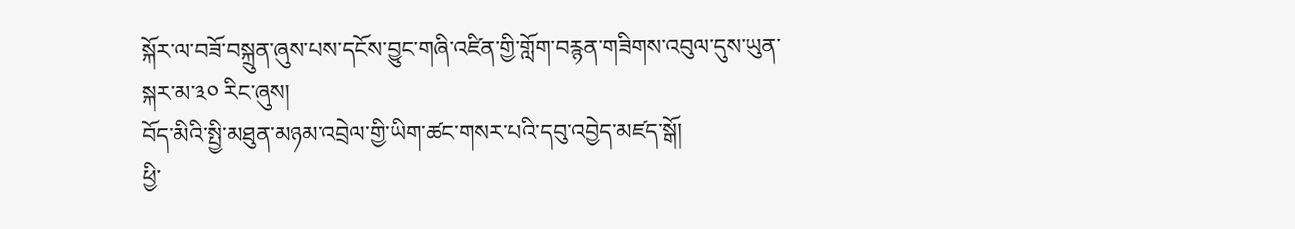སྐོར་ལ་བཟོ་བསྐྲུན་ཞུས་པས་དངོས་བྱུང་གཞི་འཛིན་གྱི་གློག་བརྙན་གཟིགས་འབུལ་དུས་ཡུན་སྐར་མ་༣༠ རིང་ཞུས།
བོད་མིའི་སྤྱི་མཐུན་མཉམ་འབྲེལ་གྱི་ཡིག་ཚང་གསར་པའི་དབུ་འབྱེད་མཛད་སྒོ།
ཕྱི་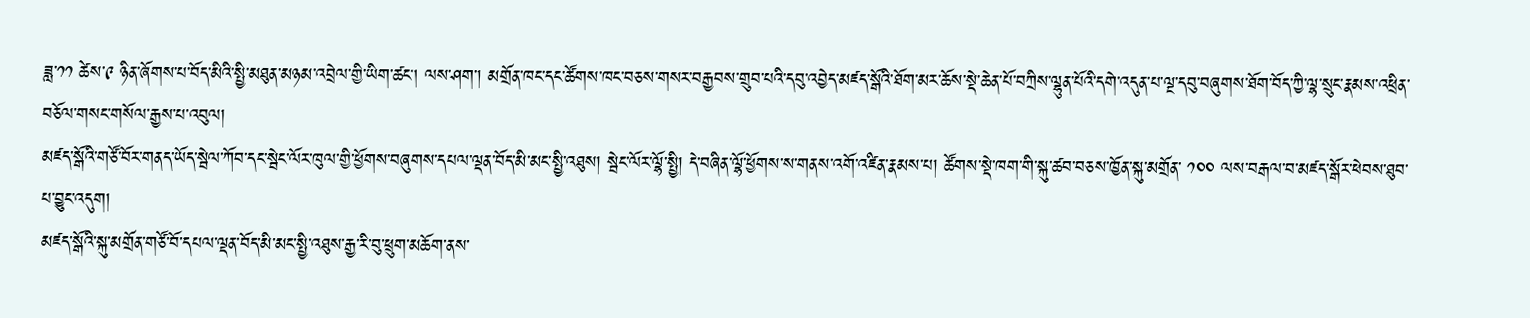ཟླ་༡༡ ཚེས་༩ ཉིན་ཞོགས་པ་བོད་མིའི་སྤྱི་མཐུན་མཉམ་འབྲེལ་གྱི་ཡིག་ཚང། ལས་ཤག་། མགྲོན་ཁང་དང་ཚོགས་ཁང་བཅས་གསར་བརྒྱབས་གྲུབ་པའི་དབུ་འབྱེད་མཛད་སྒོའི་ཐོག་མར་ཆོས་སྡེ་ཆེན་པོ་བཀྲིས་ལྷུན་པོའི་དགེ་འདུན་པ་ལྔ་དབུ་བཞུགས་ཐོག་བོད་ཀྱི་ལྷ་སྲུང་རྣམས་འཕྲིན་བཅོལ་གསང་གསོལ་རྒྱས་པ་འབུལ།
མཛད་སྒོའི་གཙོ་བོར་གནད་ཡོད་སྦེལ་ཀོབ་དང་སྦེང་ལོར་ཁུལ་གྱི་ཕྱོགས་བཞུགས་དཔལ་ལྡན་བོད་མི་མང་སྤྱི་འཐུས། སྦེང་ལོར་ལྷོ་སྤྱི། དེ་བཞིན་ལྷོ་ཕྱོགས་ས་གནས་འགོ་འཛིན་རྣམས་པ། ཚོགས་སྡེ་ཁག་གི་སྐུ་ཚབ་བཅས་ཁྱོན་སྐུ་མགྲོན་ ༡༠༠ ལས་བརྒལ་བ་མཛད་སྒོར་ཕེབས་ཐུབ་པ་བྱུང་འདུག།
མཛད་སྒོའི་སྐུ་མགྲོན་གཙོ་བོ་དཔལ་ལྡན་བོད་མི་མང་སྤྱི་འཐུས་རྒྱ་རི་བུ་ཕྲུག་མཆོག་ནས་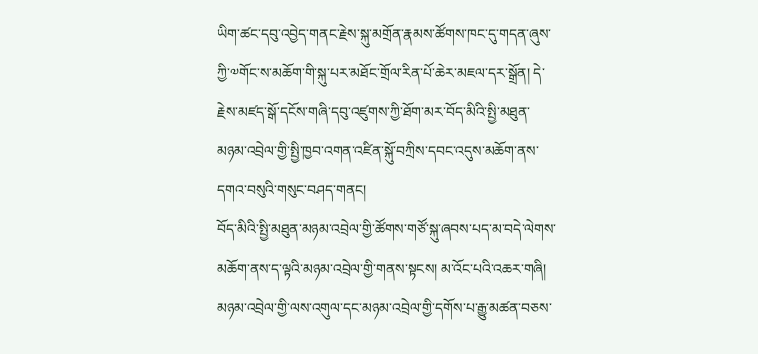ཡིག་ཚང་དབུ་འབྱེད་གནང་རྗེས་སྐུ་མགྲོན་རྣམས་ཚོགས་ཁང་དུ་གདན་ཞུས་ཀྱི་༧གོང་ས་མཆོག་གི་སྐུ་པར་མཐོང་གྲོལ་རིན་པོ་ཆེར་མཇལ་དར་སྒྲོན། དེ་རྗེས་མཛད་སྒོ་དངོས་གཞི་དབུ་འཛུགས་ཀྱི་ཐོག་མར་བོད་མིའི་སྤྱི་མཐུན་མཉམ་འབྲེལ་གྱི་སྤྱི་ཁྱབ་འགན་འཛིན་སྐོུ་བཀྲིས་དབང་འདུས་མཆོག་ནས་དགའ་བསུའི་གསུང་བཤད་གནང།
བོད་མིའི་སྤྱི་མཐུན་མཉམ་འབྲེལ་གྱི་ཚོགས་གཙོ་སྐུ་ཞབས་པད་མ་བདེ་ལེགས་མཆོག་ནས་ད་ལྟའི་མཉམ་འབྲེལ་གྱི་གནས་སྟངས། མ་འོང་པའི་འཆར་གཞི། མཉམ་འབྲེལ་གྱི་ལས་འགུལ་དང་མཉམ་འབྲེལ་གྱི་དགོས་པ་རྒྱུ་མཚན་བཅས་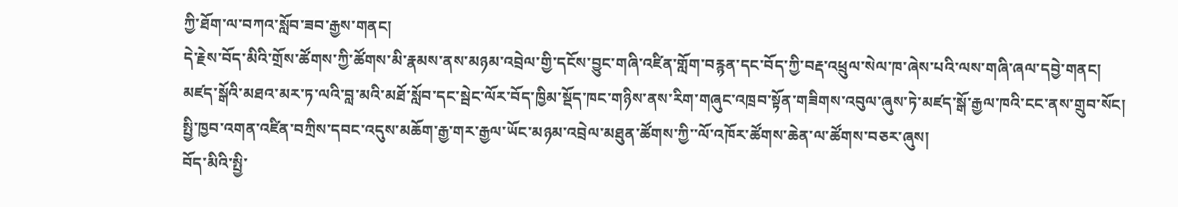ཀྱི་ཐོག་ལ་བཀའ་སློབ་ཟབ་རྒྱས་གནང།
དེ་རྗེས་བོད་མིའི་གྲོས་ཚོགས་ཀྱི་ཚོགས་མི་རྣམས་ནས་མཉམ་འབྲེལ་གྱི་དངོས་བྱུང་གཞི་འཛིན་གློག་བརྙན་དང་བོད་ཀྱི་བརྡ་འཕྲུལ་སེལ་ཁ་ཞེས་པའི་ལས་གཞི་ཞལ་དབྱེ་གནང།
མཛད་སྒོའི་མཐའ་མར་ཏ་ལའི་བླ་མའི་མཐོ་སློབ་དང་སྦེང་ལོར་བོད་ཁྱིམ་སྡོད་ཁང་གཉིས་ནས་རིག་གཞུང་འཁྲབ་སྟོན་གཟིགས་འབུལ་ཞུས་ཏེ་མཛད་སྒོ་རྒྱལ་ཁའི་ངང་ནས་གྲུབ་སོང།
སྤྱི་ཁྱབ་འགན་འཛིན་བཀྲིས་དབང་འདུས་མཆོག་རྒྱ་གར་རྒྱལ་ཡོང་མཉམ་འབྲེལ་མཐུན་ཚོགས་ཀྱི་་ལོ་འཁོར་ཚོགས་ཆེན་ལ་ཚོགས་བཅར་ཞུས།
བོད་མིའི་སྤྱི་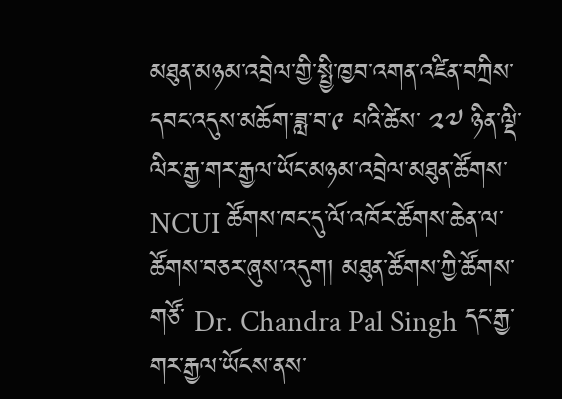མཐུན་མཉམ་འབྲེལ་གྱི་སྤྱི་ཁྱབ་འགན་འཛིན་བཀྲིས་དབང་འདུས་མཆོག་ཟླ་བ་༩ པའི་ཚེས་ ༢༧ ཉིན་ལྡི་ལིར་རྒྱ་གར་རྒྱལ་ཡོང་མཉམ་འབྲེལ་མཐུན་ཚོགས་ NCUI ཚོགས་ཁང་དུ་ལོ་འཁོར་ཚོགས་ཆེན་ལ་ཚོགས་བཅར་ཞུས་འདུག། མཐུན་ཚོགས་ཀྱི་ཚོགས་གཙོ་ Dr. Chandra Pal Singh དང་རྒྱ་གར་རྒྱལ་ཡོངས་ནས་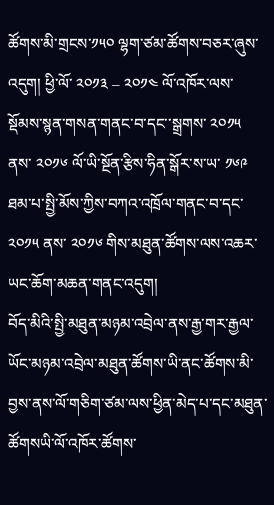ཚོགས་མི་གྲངས་༡༥༠ ལྷག་ཙམ་ཚོགས་བཅར་ཞུས་འདུག། ཕྱི་ལོ་ ༢༠༡༣ – ༢༠༡༤ ལོ་འཁོར་ལས་སྡོམས་སྙན་གསན་གནང་བ་དང་་སྒྲགས་ ༢༠༡༥ ནས་ ༢༠༡༦ ལོ་ཡི་སྔོན་རྩིས་ཧིན་སྒོར་ས་ཡ་ ༡༦༩ ཐམ་པ་སྤྱི་མོས་ཀྱིས་བཀའ་འཁྲོལ་གནང་བ་དང་ ༢༠༡༥ ནས་ ༢༠༡༦ གིས་མཐུན་ཚོགས་ལས་འཆར་ཡང་ཆོག་མཆན་གནང་འདུག།
བོད་མིའི་སྤྱི་མཐུན་མཉམ་འབྲེལ་ནས་རྒྱ་གར་རྒྱལ་ཡོང་མཉམ་འབྲེལ་མཐུན་ཚོགས་ཡི་ནང་ཚོགས་མི་བྱས་ནས་ལོ་གཅིག་ཙམ་ལས་ཕྱིན་མེད་པ་དང་མཐུན་ཚོགསཡི་ལོ་འཁོར་ཚོགས་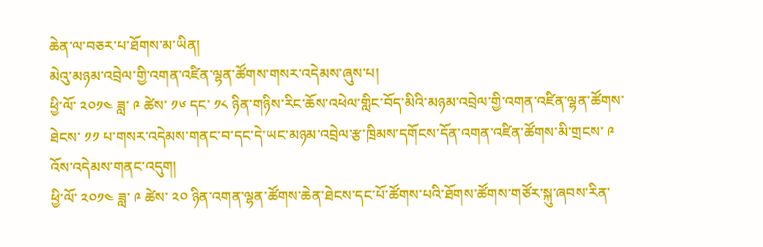ཆེན་ལ་བཅར་པ་ཐོགས་མ་ཡིན།
མེའུ་མཉམ་འབྲེལ་གྱི་འགན་འཛིན་ལྷན་ཚོགས་གསར་འདེམས་ཞུས་པ།
ཕྱི་ལོ་ ༢༠༡༤ ཟླ་ ༩ ཚེས་ ༡༦ དང་ ༡༨ ཉིན་གཉིས་རིང་ཆོས་འཕེལ་གླིང་བོད་མིའི་མཉམ་འབྲེལ་གྱི་འགན་འཛིན་ལྷན་ཚོགས་ཐེངས་ ༡༡ པ་གསར་འདེམས་གནང་བ་དང་དེ་ཡང་མཉམ་འབྲེལ་རྩ་ཁྲིམས་དགོངས་དོན་འགན་འཛིན་ཚོགས་མི་གྲངས་ ༩ འོས་འདེམས་གནང་འདུག།
ཕྱི་ལོ་ ༢༠༡༤ ཟླ་ ༩ ཚེས་ ༢༠ ཉིན་འགན་ལྷན་ཚོགས་ཆེན་ཐེངས་དང་པོ་ཚོགས་པའི་ཐོགས་ཚོགས་གཙོར་སྐུ་ཞབས་རིན་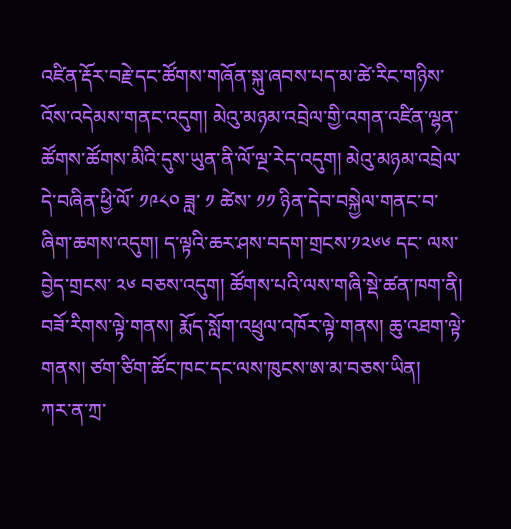འཛིན་རྡོར་བརྗེ་དང་ཚོགས་གཞོན་སྐུ་ཞབས་པད་མ་ཚེ་རིང་གཉིས་འོས་འདེམས་གནང་འདུག། མེའུ་མཉམ་འབྲེལ་གྱི་འགན་འཛིན་ལྷན་ཚོགས་ཚོགས་མིའི་དུས་ཡུན་ནི་ལོ་ལྔ་རེད་འདུག། མེའུ་མཉམ་འབྲེལ་དེ་བཞིན་ཕྱི་ལོ་ ༡༩༨༠ ཟླ་ ༡ ཚེས་ ༡༡ ཉིན་དེབ་བསྐྱེལ་གནང་བ་ཞིག་ཆགས་འདུག། ད་ལྟའི་ཆར་ཤས་བདག་གྲངས་༡༢༦༦ དང་ ལས་བྱེད་གྲངས་ ༢༦ བཅས་འདུག། ཚོགས་པའི་ལས་གཞི་སྡེ་ཚན་ཁག་ནི། བཟོ་རིགས་ལྟེ་གནས། རྨོད་སློག་འཕྲུལ་འཁོར་ལྟེ་གནས། ཆུ་འཐག་ལྟེ་གནས། ཙག་ཙིག་ཚོང་ཁང་དང་ལས་ཁུངས་ཨ་མ་བཅས་ཡིན།
ཀར་ན་ཀྲ་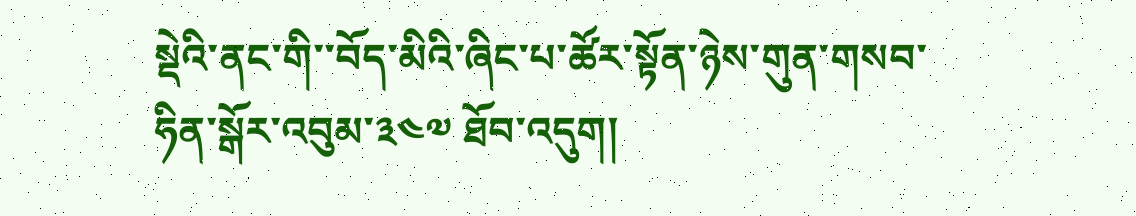སྡེའི་ནང་གི་་བོད་མིའི་ཞིང་པ་ཚོར་སྟོན་ཉེས་གུན་གསབ་ཧིན་སྒོར་འབུམ་༣༤༧ ཐོབ་འདུག།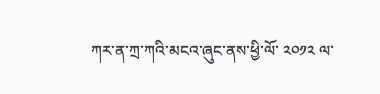ཀར་ན་ཀྲ་ཀའི་མངའ་ཞུང་ནས་ཕྱི་ལོ་ ༢༠༡༢ ལ་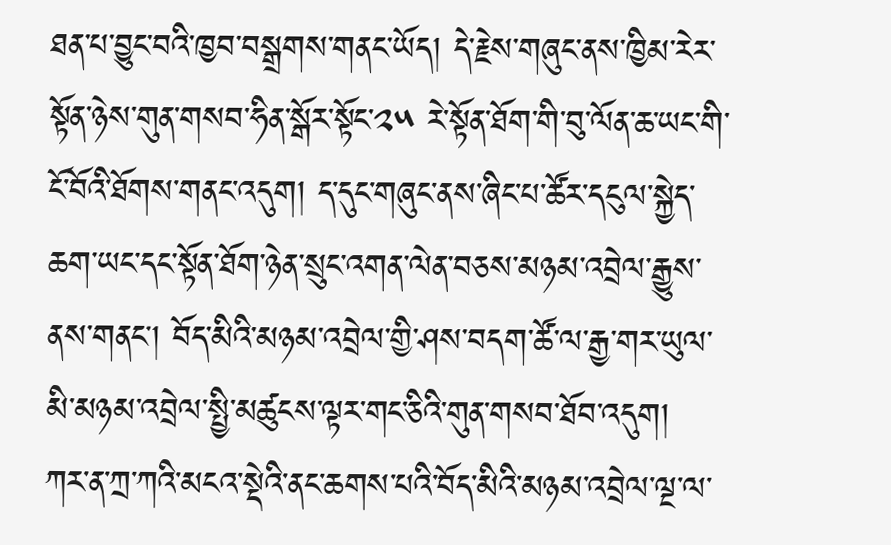ཐན་པ་བྱུང་བའི་ཁྱབ་བསྒྲགས་གནང་ཡོད། དེ་རྗེས་གཞུང་ནས་ཁྱིམ་རེར་སྟོན་ཉེས་གུན་གསབ་ཧིན་སྒོར་སྟོང་༢༥ རེ་སྟོན་ཐོག་གི་བུ་ལོན་ཆ་ཡང་གི་ངོ་བོའི་ཐོགས་གནང་འདུག། ད་དུང་གཞུང་ནས་ཞིང་པ་ཚོར་དངུལ་སྐྱེད་ཆག་ཡང་དང་སྟོན་ཐོག་ཉེན་སྲུང་འགན་ལེན་བཅས་མཉམ་འབྲེལ་རྒྱུས་ནས་གནང། བོད་མིའི་མཉམ་འབྲེལ་གྱི་ཤས་བདག་ཚོ་ལ་རྒྱ་གར་ཡུལ་མི་མཉམ་འབྲེལ་སྤྱི་མཚུངས་ལྟར་གང་ཅིའི་གུན་གསབ་ཐོབ་འདུག།
ཀར་ན་ཀྲ་ཀའི་མངའ་སྡེའི་ནང་ཆགས་པའི་བོད་མིའི་མཉམ་འབྲེལ་ལྔ་ལ་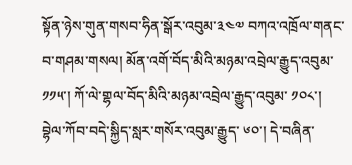སྟོན་ཉེས་གུན་གསབ་ཧིན་སྒོར་འབུམ་༣༤༧ བཀའ་འཁྲོལ་གནང་བ་གཤམ་གསལ། མོན་འགོ་བོད་མིའི་མཉམ་འབྲེལ་རྒྱུད་འབུམ་ ༡༡༥་། ཀོ་ལེ་གྷལ་བོད་མིའི་མཉམ་འབྲེལ་རྒྱུད་འབུམ་ ༡༠༨་། བྷེལ་ཀོབ་བདེ་སྐྱིད་སླར་གསོར་འབུམ་རྒྱུད་ ༦༠་། དེ་བཞིན་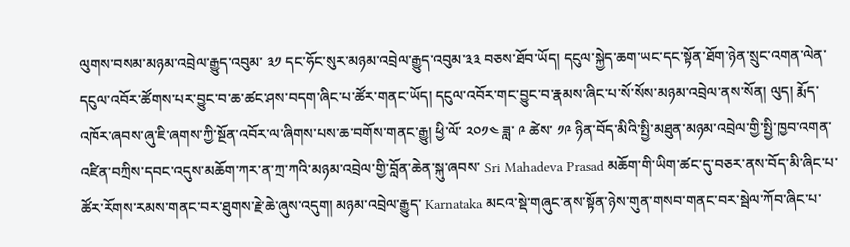ལུགས་བསམ་མཉམ་འབྲེལ་རྒྱུད་འབུམ་ ༣༡ དང་ཧོང་སུར་མཉམ་འབྲེལ་རྒྱུད་འབུམ་༣༣ བཅས་ཐོབ་ཡོད། དངུལ་སྐྱེད་ཆག་ཡང་དང་སྟོན་ཐོག་ཉེན་སྲུང་འགན་ལེན་དངུལ་འབོར་ཚོགས་པར་བྱུང་བ་ཆ་ཚང་ཤས་བདག་ཞིང་པ་ཚོར་གནང་ཡོད། དངུལ་འབོར་གང་བྱུང་བ་རྣམས་ཞིང་པ་སོ་སོས་མཉམ་འབྲེལ་ནས་སོན། ལུད། རྨོད་འཁོར་ཞབས་ཞུ་ཇི་ཞགས་ཀྱི་སྔོན་འབོར་ལ་ཞིགས་པས་ཆ་བགོས་གནང་རྒྱུ། ཕྱི་ལོ་ ༢༠༡༤ ཟླ་ ༩ ཚེས་ ༡༩ ཉིན་བོད་མིའི་སྤྱི་མཐུན་མཉམ་འབྲེལ་གྱི་སྤྱི་ཁྱབ་འགན་འཛིན་བཀྲིས་དབང་འདུས་མཆོག་ཀར་ན་ཀྲ་ཀའི་མཉམ་འབྲེལ་གྱི་བློན་ཆེན་སྐུ་ཞབས་ Sri Mahadeva Prasad མཆོག་གི་ཡིག་ཚང་དུ་བཅར་ནས་བོད་མི་ཞིང་པ་ཚོར་རོགས་རམས་གནང་བར་ཐུགས་རྗེ་ཆེ་ཞུས་འདུག། མཉམ་འབྲེལ་རྒྱུད་ Karnataka མངའ་སྡེ་གཞུང་ནས་སྟོན་ཉེས་གུན་གསབ་གནང་བར་སྦེལ་ཀོབ་ཞིང་པ་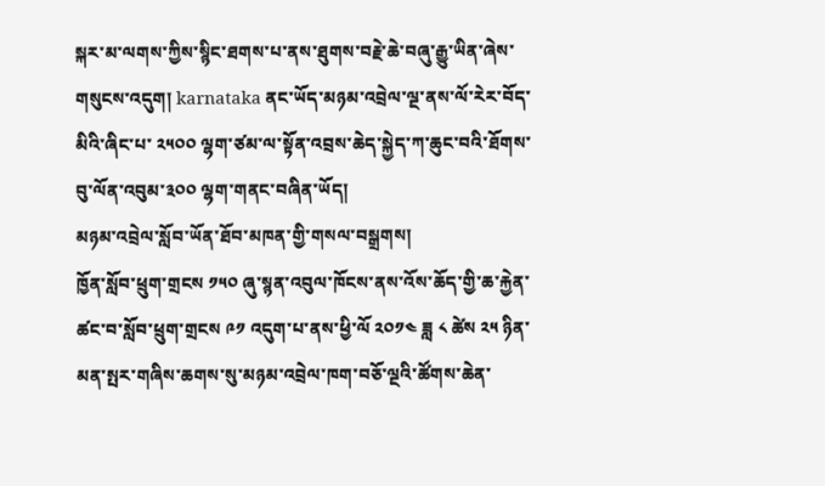སྐར་མ་ལགས་ཀྱིས་སྙིང་ཐགས་པ་ནས་ཐུགས་བརྗེ་ཆེ་བཞུ་རྒྱུ་ཡིན་ཞེས་གསུངས་འདུག། karnataka ནང་ཡོད་མཉམ་འབྲེལ་ལྔ་ནས་ལོ་རེར་བོད་མིའི་ཞིང་པ་ ༢༥༠༠ ལྷག་ཙམ་ལ་སྟོན་འབྲས་ཆེད་སྐྱེད་ཀ་ཆུང་བའི་ཐོགས་བུ་ལོན་འབུམ་༣༠༠ ལྷག་གནང་བཞིན་ཡོད།
མཉམ་འབྲེལ་སློབ་ཡོན་ཐོབ་མཁན་གྱི་གསལ་བསྒྲགས།
ཁྱོན་སློབ་ཕྲུག་གྲངས ༡༥༠ ཞུ་སྙན་འབུལ་ཁོངས་ནས་འོས་ཆོད་གྱི་ཆ་རྐྱེན་ཚང་བ་སློབ་ཕྲུག་གྲངས ༩༡ འདུག་པ་ནས་ཕྱི་ལོ ༢༠༡༤ ཟླ ༨ ཚེས ༢༥ ཉིན་མན་སྤར་གཞིས་ཆགས་སུ་མཉམ་འབྲེལ་ཁག་བཅོ་ལྔའི་ཚོགས་ཆེན་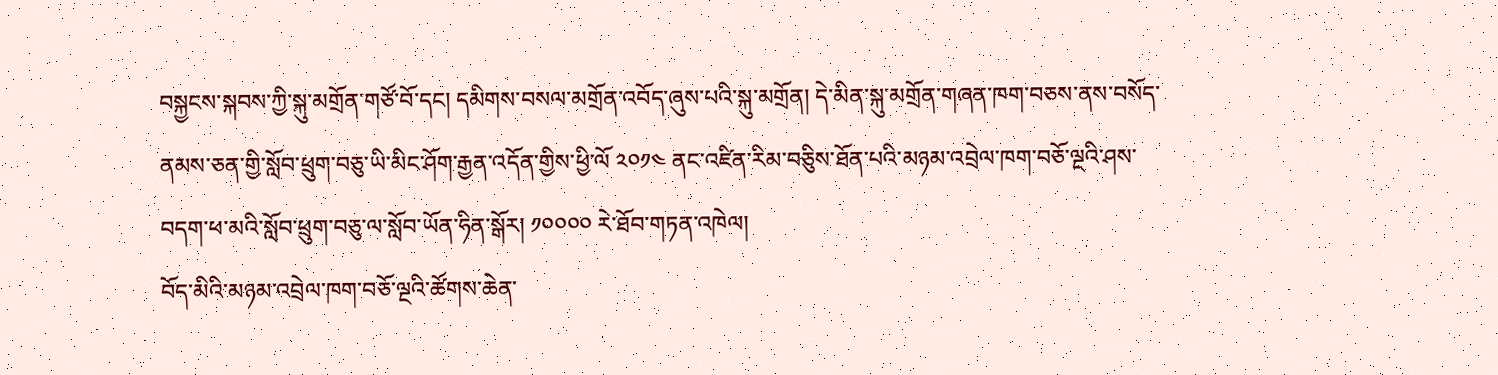བསྐྱངས་སྐབས་ཀྱི་སྐུ་མགྲོན་གཙོ་བོ་དང། དམིགས་བསལ་མགྲོན་འབོད་ཞུས་པའི་སྐུ་མགྲོན། དེ་མིན་སྐུ་མགྲོན་གཞན་ཁག་བཅས་ནས་བསོད་ནམས་ཅན་གྱི་སློབ་ཕྲུག་བཅུ་ཡི་མིང་ཤོག་རྒྱན་འདོན་གྱིས་ཕྱི་ལོ ༢༠༡༤ ནང་འཛིན་རིམ་བཅིུས་ཐོན་པའི་མཉམ་འབྲེལ་ཁག་བཅོ་ལྔའི་ཤས་བདག་ཕ་མའི་སློབ་ཕྲུག་བཅུ་ལ་སློབ་ཡོན་ཧིན་སྒོར། ༡༠༠༠༠ རེ་ཐོབ་གཏན་འཁེལ།
བོད་མིའི་མཉམ་འབྲེལ་ཁག་བཅོ་ལྔའི་ཚོགས་ཆེན་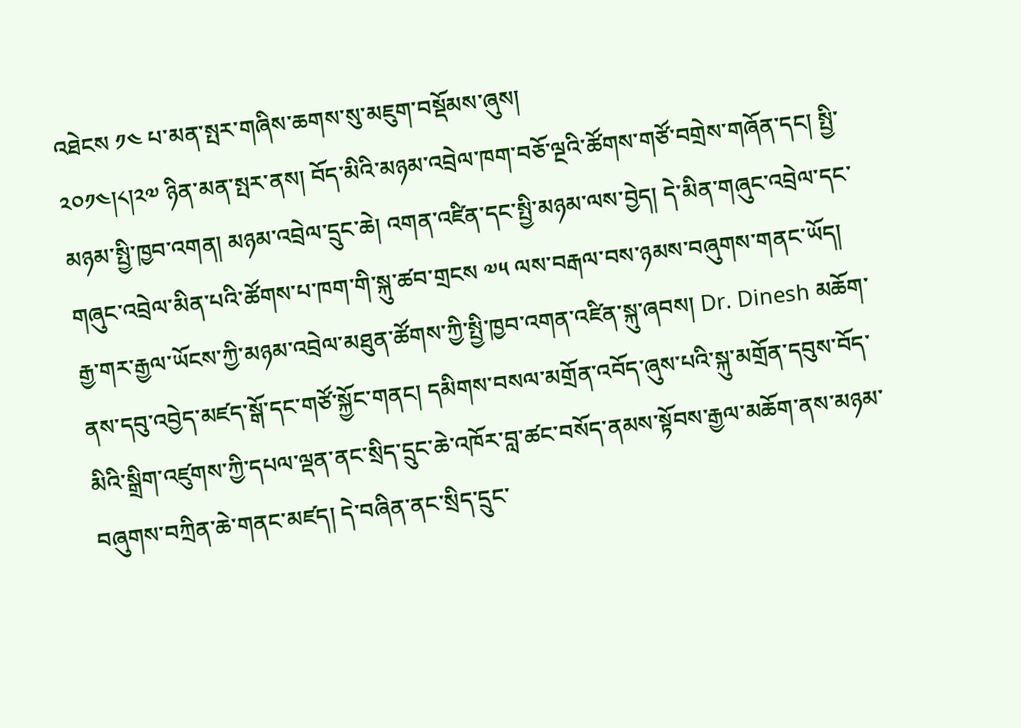འཐེངས ༡༤ པ་མན་སྤར་གཞིས་ཆགས་སུ་མཇུག་བསྡོམས་ཞུས།
༢༠༡༤།༨།༢༧ ཉིན་མན་སྤར་ནས། བོད་མིའི་མཉམ་འབྲེལ་ཁག་བཅོ་ལྔའི་ཚོགས་གཙོ་བགྲེས་གཞོན་དང། སྤྱི་མཉམ་སྤྱི་ཁྱབ་འགན། མཉམ་འབྲེལ་དྲུང་ཆེ། འགན་འཛིན་དང་སྤྱི་མཉམ་ལས་བྱེད། དེ་མིན་གཞུང་འབྲེལ་དང་གཞུང་འབྲེལ་མིན་པའི་ཚོགས་པ་ཁག་གི་སྐུ་ཚབ་གྲངས ༧༥ ལས་བརྒལ་བས་ཉམས་བཞུགས་གནང་ཡོད།
རྒྱ་གར་རྒྱལ་ཡོངས་ཀྱི་མཉམ་འབྲེལ་མཐུན་ཚོགས་ཀྱི་སྤྱི་ཁྱབ་འགན་འཛིན་སྐུ་ཞབས། Dr. Dinesh མཆོག་ནས་དབུ་འབྱེད་མཛད་སྒོ་དང་གཙོ་སྐྱོང་གནང། དམིགས་བསལ་མགྲོན་འབོད་ཞུས་པའི་སྐུ་མགྲོན་དབུས་བོད་མིའི་སྒྲིག་འཛུགས་ཀྱི་དཔལ་ལྡན་ནང་སྲིད་དྲུང་ཆེ་འཁོར་བླ་ཚང་བསོད་ནམས་སྟོབས་རྒྱལ་མཆོག་ནས་མཉམ་བཞུགས་བཀྲིན་ཆེ་གནང་མཛད། དེ་བཞིན་ནང་སྲིད་དྲུང་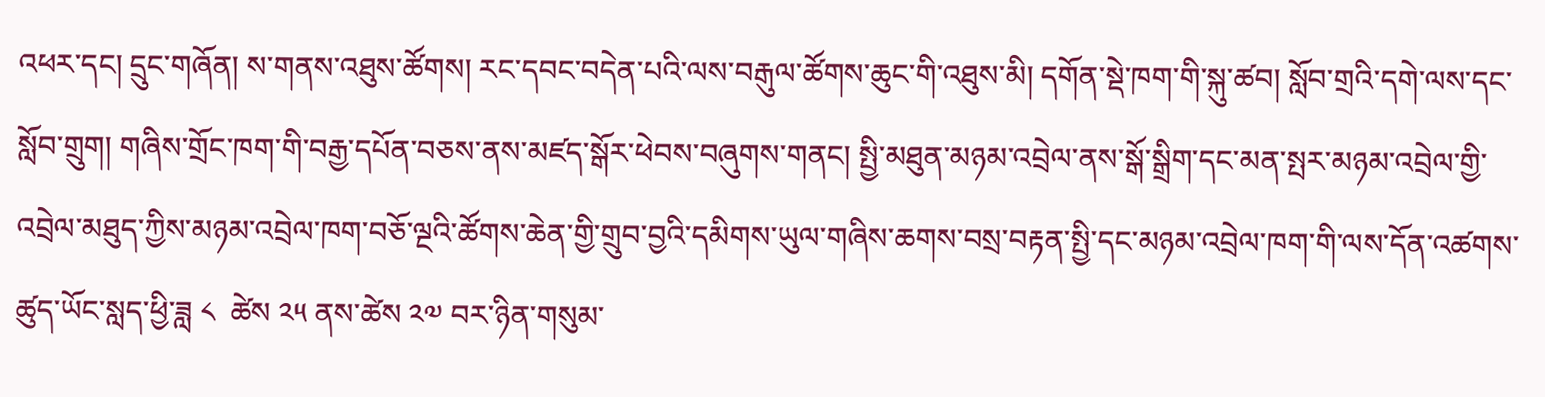འཕར་དང། དྲུང་གཞོན། ས་གནས་འཐུས་ཚོགས། རང་དབང་བདེན་པའི་ལས་བརྒུལ་ཚོགས་ཆུང་གི་འཐུས་མི། དགོན་སྡེ་ཁག་གི་སྐུ་ཚབ། སློབ་གྲའི་དགེ་ལས་དང་སློབ་གྲུག། གཞིས་གྲོང་ཁག་གི་བརྒྱ་དཔོན་བཅས་ནས་མཛད་སྒོར་ཕེབས་བཞུགས་གནང། སྤྱི་མཐུན་མཉམ་འབྲེལ་ནས་སྒོ་སྒྲིག་དང་མན་སྤར་མཉམ་འབྲེལ་གྱི་འབྲེལ་མཐུད་ཀྱིས་མཉམ་འབྲེལ་ཁག་བཅོ་ལྔའི་ཚོགས་ཆེན་གྱི་གྲུབ་བྱའི་དམིགས་ཡུལ་གཞིས་ཆགས་བསྲ་བརྟན་སྤྱི་དང་མཉམ་འབྲེལ་ཁག་གི་ལས་དོན་འཚགས་ཚུད་ཡོང་སླད་ཕྱི་ཟླ ༨  ཚེས ༢༥ ནས་ཚེས ༢༧ བར་ཉིན་གསུམ་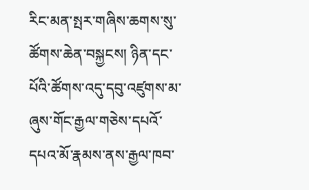རིང་མན་སྤར་གཞིས་ཆགས་སུ་ཚོགས་ཆེན་བསྐྱངས། ཉིན་དང་པོའི་ཚོགས་འདུ་དབུ་འཛུགས་མ་ཞུས་གོང་རྒྱལ་གཅེས་དཔའོ་དཔའ་མོ་རྣམས་ནས་རྒྱལ་ཁབ་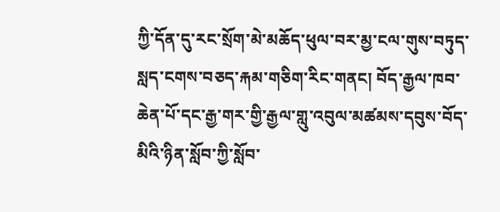ཀྱི་དོན་དུ་རང་སྲོག་མེ་མཆོད་ཕུལ་བར་མྱ་ངལ་གུས་བཏུད་སླད་ངགས་བཅད་རྐམ་གཅིག་རིང་གནང། བོད་རྒྱལ་ཁབ་ཆེན་པོ་དང་རྒྱ་གར་གྱི་རྒྱལ་གླུ་འབུལ་མཚམས་དབུས་བོད་མིའི་ཉིན་སློབ་ཀྱི་སློབ་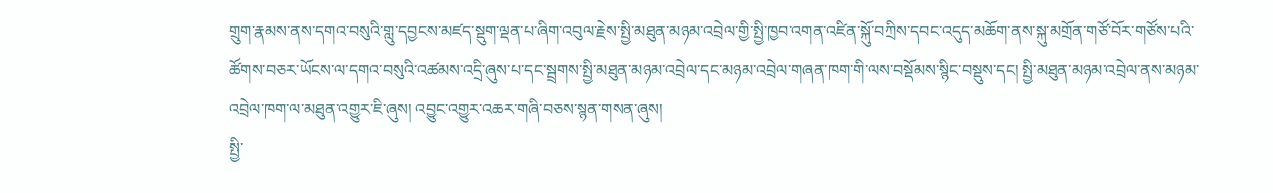གྲུག་རྣམས་ནས་དགའ་བསུའི་གླུ་དབྱངས་མཛད་སྡུག་ལྡན་པ་ཞིག་འབུལ་རྗེས་སྤྱི་མཐུན་མཉམ་འབྲེལ་གྱི་སྤྱི་ཁྱབ་འགན་འཛིན་སྐོུ་བཀྲིས་དབང་འདུད་མཆོག་ནས་སྐུ་མགྲོན་གཙོ་བོར་གཙོས་པའི་ཚོགས་བཅར་ཡོངས་ལ་དགའ་བསུའི་འཚམས་འདྲི་ཞུས་པ་དང་སྦྲགས་སྤྱི་མཐུན་མཉམ་འབྲེལ་དང་མཉམ་འབྲེལ་གཞན་ཁག་གི་ལས་བསྡོམས་སྙིང་བསྡུས་དང། སྤྱི་མཐུན་མཉམ་འབྲེལ་ནས་མཉམ་འབྲེལ་ཁག་ལ་མཐུན་འགྱུར་ཇི་ཞུས། འབྱུང་འགྱུར་འཆར་གཞི་བཅས་སྙན་གསན་ཞུས།
སྤྱི་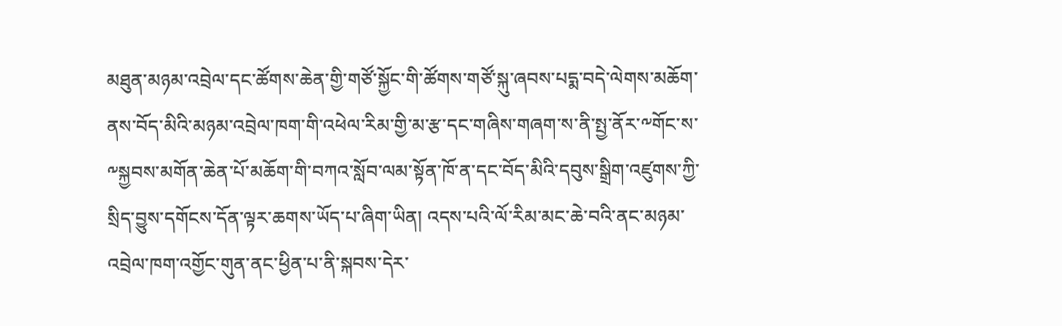མཐུན་མཉམ་འབྲེལ་དང་ཚོགས་ཆེན་གྱི་གཙོ་སྐྱོང་གི་ཚོགས་གཙོ་སྐུ་ཞབས་པདྨ་བདེ་ལེགས་མཆོག་ནས་བོད་མིའི་མཉམ་འབྲེལ་ཁག་གི་འཕེལ་རིམ་གྱི་མ་རྩ་དང་གཞིས་གཞག་ས་ནི་སྤྱ་ནོར་༸གོང་ས་༸སྐྱབས་མགོན་ཆེན་པོ་མཆོག་གི་བཀའ་སློབ་ལམ་སྟོན་ཁོ་ན་དང་བོད་མིའི་དབུས་སྒྲིག་འཛུགས་ཀྱི་སྲིད་བྱུས་དགོངས་དོན་ལྟར་ཆགས་ཡོད་པ་ཞིག་ཡིན། འདས་པའི་ལོ་རིམ་མང་ཆེ་བའི་ནང་མཉམ་འབྲེལ་ཁག་འགྱོང་གུན་ནང་ཕྱིན་པ་ནི་སྐབས་དེར་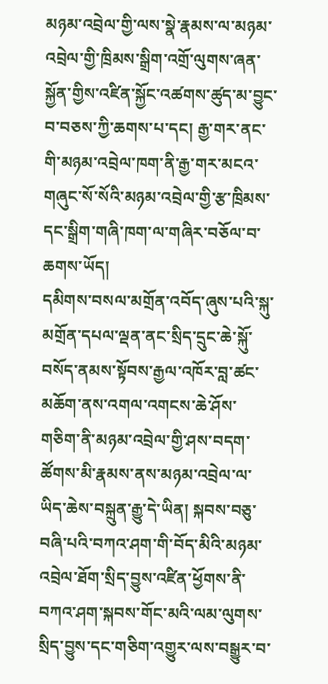མཉམ་འབྲེལ་གྱི་ལས་སྣེ་རྣམས་ལ་མཉམ་འབྲེལ་གྱི་ཁྲིམས་སྒྲིག་འགྲོ་ལུགས་ཞན་སྐྱོན་གྱིས་འཛིན་སྐྱོང་འཚགས་ཚུད་མ་བྱུང་བ་བཅས་ཀྱི་ཆགས་པ་དང། རྒྱ་གར་ནང་གི་མཉམ་འབྲེལ་ཁག་ནི་རྒྱ་གར་མངའ་གཞུང་སོ་སོའི་མཉམ་འབྲེལ་གྱི་རྩ་ཁྲིམས་དང་སྒྲིག་གཞི་ཁག་ལ་གཞིར་བཅོལ་བ་ཆགས་ཡོད།
དམིགས་བསལ་མགྲོན་འབོད་ཞུས་པའི་སྐུ་མགྲོན་དཔལ་ལྡན་ནང་སྲིད་དྲུང་ཆེ་སྐོུ་བསོད་ནམས་སྟོབས་རྒྱལ་འཁོར་བླ་ཚང་མཆོག་ནས་འགལ་འགངས་ཆེ་ཤོས་གཅིག་ནི་མཉམ་འབྲེལ་གྱི་ཤས་བདག་ཚོགས་མི་རྣམས་ནས་མཉམ་འབྲེལ་ལ་ཡིད་ཆེས་བསྐྲུན་རྒྱུ་དེ་ཡིན། སྐབས་བཅུ་བཞི་པའི་བཀའ་ཤག་གི་བོད་མིའི་མཉམ་འབྲེལ་ཐོག་སྲིད་བྱུས་འཛིན་ཕྱོགས་ནི་བཀའ་ཤག་སྐབས་གོང་མའི་ལམ་ལུགས་སྲིད་བྱུས་དང་གཅིག་འགྱུར་ལས་བསྒྱུར་བ་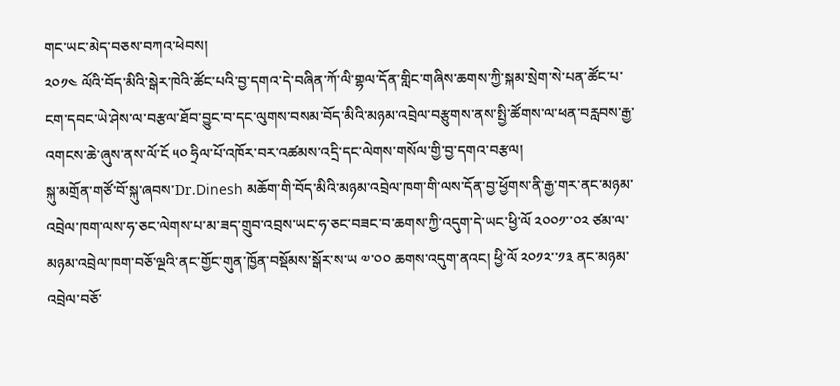གང་ཡང་མེད་བཅས་བཀའ་ཕེབས།
༢༠༡༤ ལོའི་བོད་མིའི་སྒེར་ཁེའི་ཚོང་པའི་བྱ་དགའ་དེ་བཞིན་ཀོ་ལི་གྷལ་དོན་གླིང་གཞིས་ཆགས་ཀྱི་སྐམ་སྲེག་སེ་པན་ཚོང་པ་ངག་དབང་ཡེ་ཤེས་ལ་བརྩལ་ཐོབ་བྱུང་བ་དང་ལུགས་བསམ་བོད་མིའི་མཉམ་འབྲེལ་བརྩུགས་ནས་སྤྱི་ཚོགས་ལ་ཕན་བརླབས་རྒྱ་འགངས་ཆེ་ཞུས་ནས་ལོ་ངོ ༥༠ ཧྲིལ་པོ་འཁོར་བར་འཚམས་འདྲི་དང་ལེགས་གསོལ་གྱི་བྱ་དགའ་བརྩལ།
སྐུ་མགྲོན་གཙོ་བོ་སྐུ་ཞབས་Dr.Dinesh མཆོག་གི་བོད་མིའི་མཉམ་འབྲེལ་ཁག་གི་ལས་དོན་བྱ་ཕྱོགས་ནི་རྒྱ་གར་ནང་མཉམ་འབྲེལ་ཁག་ལས་ཧ་ཅང་ལེགས་པ་མ་ཟད་གྲུབ་འབྲས་ཡང་ཧ་ཅང་བཟང་བ་ཆགས་ཀྱི་འདུག་དེ་ཡང་ཕྱི་ལོ ༢༠༠༡་་༠༢ ཙམ་ལ་མཉམ་འབྲེལ་ཁག་བཅོ་ལྔའི་ནང་གྱོང་གུན་ཁྱོན་བསྡོམས་སྒོར་ས་ཡ ༧་༠༠ ཆགས་འདུག་ནའང། ཕྱི་ལོ ༢༠༡༢་་༡༣ ནང་མཉམ་འབྲེལ་བཅོ་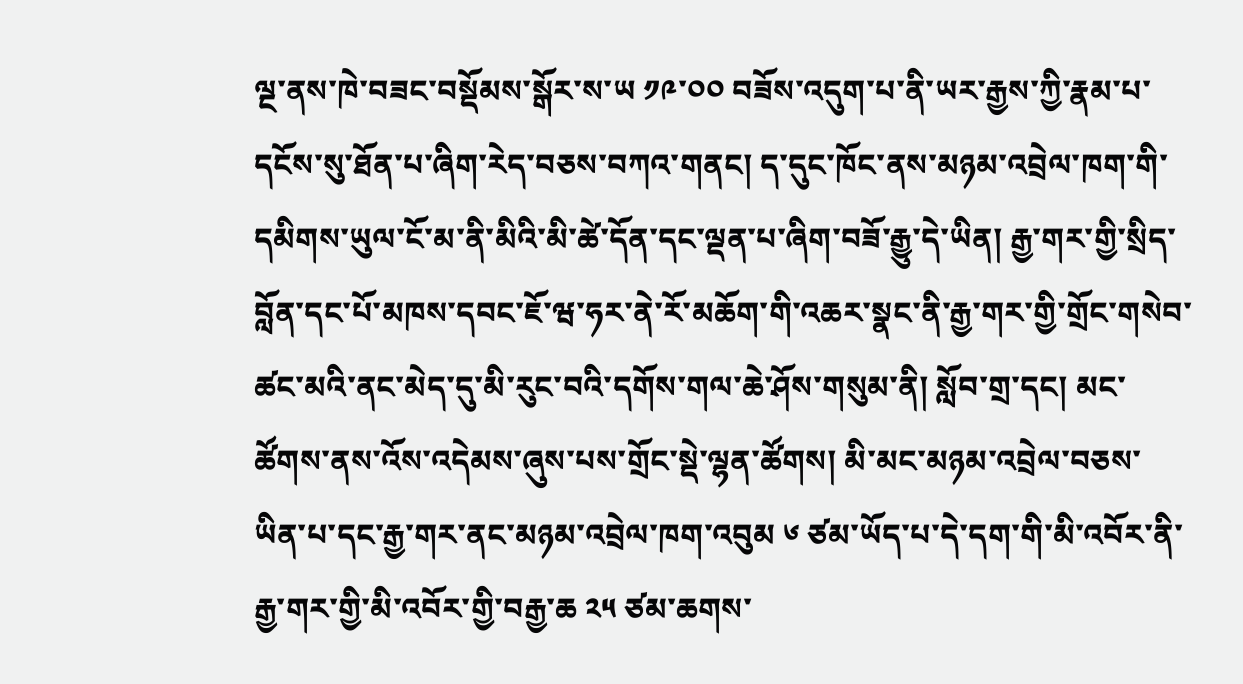ལྔ་ནས་ཁེ་བཟང་བསྡོམས་སྒོར་ས་ཡ ༡༩་༠༠ བཟོས་འདུག་པ་ནི་ཡར་རྒྱས་ཀྱི་རྣམ་པ་དངོས་སུ་ཐོན་པ་ཞིག་རེད་བཅས་བཀའ་གནང། ད་དུང་ཁོང་ནས་མཉམ་འབྲེལ་ཁག་གི་དམིགས་ཡུལ་ངོ་མ་ནི་མིའི་མི་ཚེ་དོན་དང་ལྡན་པ་ཞིག་བཟོ་རྒྱུ་དེ་ཡིན། རྒྱ་གར་གྱི་སྲིད་བློན་དང་པོ་མཁས་དབང་ཇོ་ཝ་ཧར་ནེ་རོ་མཆོག་གི་འཆར་སྣང་ནི་རྒྱ་གར་གྱི་གྲོང་གསེབ་ཚང་མའི་ནང་མེད་དུ་མི་རུང་བའི་དགོས་གལ་ཆེ་ཤོས་གསུམ་ནི། སློབ་གྲ་དང། མང་ཚོགས་ནས་འོས་འདེམས་ཞུས་པས་གྲོང་སྡེ་ལྷན་ཚོགས། མི་མང་མཉམ་འབྲེལ་བཅས་ཡིན་པ་དང་རྒྱ་གར་ནང་མཉམ་འབྲེལ་ཁག་འབུམ ༦ ཙམ་ཡོད་པ་དེ་དག་གི་མི་འབོར་ནི་རྒྱ་གར་གྱི་མི་འབོར་གྱི་བརྒྱ་ཆ ༢༥ ཙམ་ཆགས་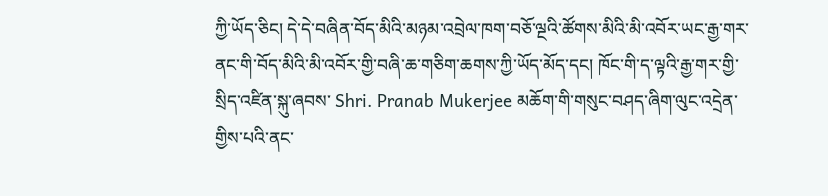ཀྱི་ཡོད་ཅིང། དེ་དེ་བཞིན་བོད་མིའི་མཉམ་འབྲེལ་ཁག་བཅོ་ལྔའི་ཚོགས་མིའི་མི་འབོར་ཡང་རྒྱ་གར་ནང་གི་བོད་མིའི་མི་འབོར་གྱི་བཞི་ཆ་གཅིག་ཆགས་ཀྱི་ཡོད་མོད་དང། ཁོང་གི་ད་ལྟའི་རྒྱ་གར་གྱི་སྲིད་འཛིན་སྐུ་ཞབས་ Shri. Pranab Mukerjee མཆོག་གི་གསུང་བཤད་ཞིག་ལུང་འདྲེན་གྱིས་པའི་ནང་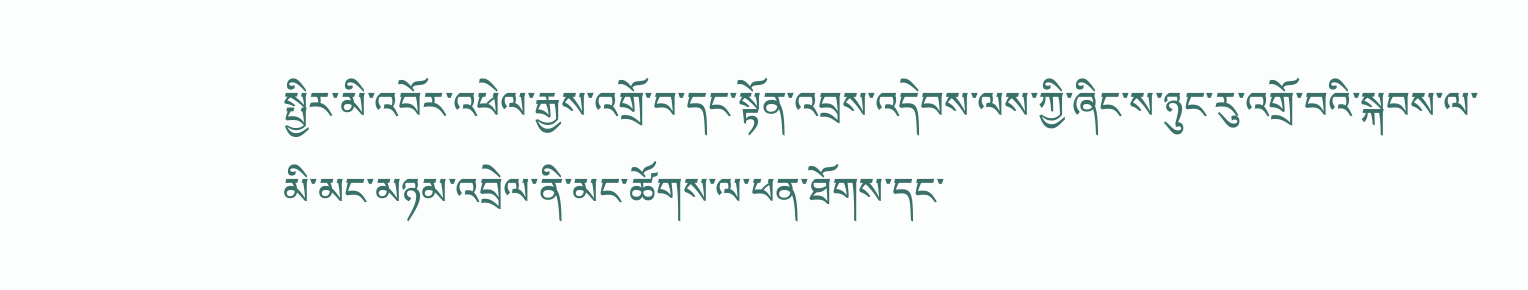སྤྱིར་མི་འབོར་འཕེལ་རྒྱས་འགྲོ་བ་དང་སྟོན་འབྲས་འདེབས་ལས་ཀྱི་ཞིང་ས་ཉུང་རུ་འགྲོ་བའི་སྐབས་ལ་མི་མང་མཉམ་འབྲེལ་ནི་མང་ཚོགས་ལ་ཕན་ཐོགས་དང་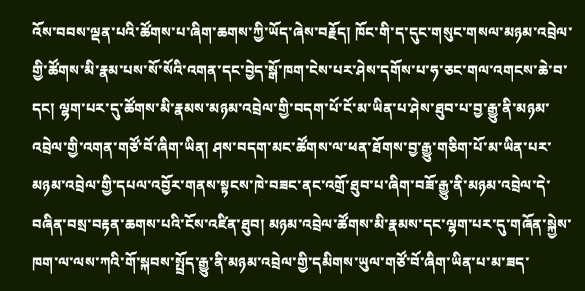འོས་བབས་ལྡན་པའི་ཚོགས་པ་ཞིག་ཆགས་ཀྱི་ཡོད་ཞེས་བརྗོད། ཁོང་གི་ད་དུང་གསུང་གསལ་མཉམ་འབྲེལ་གྱི་ཚོགས་མི་རྣམ་པས་སོ་སོའི་འགན་དང་བྱེད་སྒོ་ཁག་ངེས་པར་ཤེས་དགོས་པ་ཧ་ཅང་གལ་འགངས་ཆེ་བ་དང། ལྷག་པར་དུ་ཚོགས་མི་རྣམས་མཉམ་འབྲེལ་གྱི་བདག་པོ་ངོ་མ་ཡིན་པ་ཤེས་ཐུབ་པ་བྱ་རྒྱུ་ནི་མཉམ་འབྲེལ་གྱི་འགན་གཙོ་བོ་ཞིག་ཡིན། ཤས་བདག་མང་ཚོགས་ལ་ཕན་ཐོགས་བྱ་རྒྱུ་གཅིག་པོ་མ་ཡིན་པར་མཉམ་འབྲེལ་གྱི་དཔལ་འབྱོར་གནས་སྟངས་ཁེ་བཟང་ནང་འགྲོ་ཐུབ་པ་ཞིག་བཟོ་རྒྱུ་ནི་མཉམ་འབྲེལ་དེ་བཞིན་བསྲ་བརྟན་ཆགས་པའི་ངོས་འཛིན་ཐུབ། མཉམ་འབྲེལ་ཚོགས་མི་རྣམས་དང་ལྷག་པར་དུ་གཞོན་སྐྱེས་ཁག་ལ་ལས་ཀའི་གོ་སྐབས་སྤྲོད་རྒྱུ་ནི་མཉམ་འབྲེལ་གྱི་དམིགས་ཡུལ་གཙོ་བོ་ཞིག་ཡིན་པ་མ་ཟད་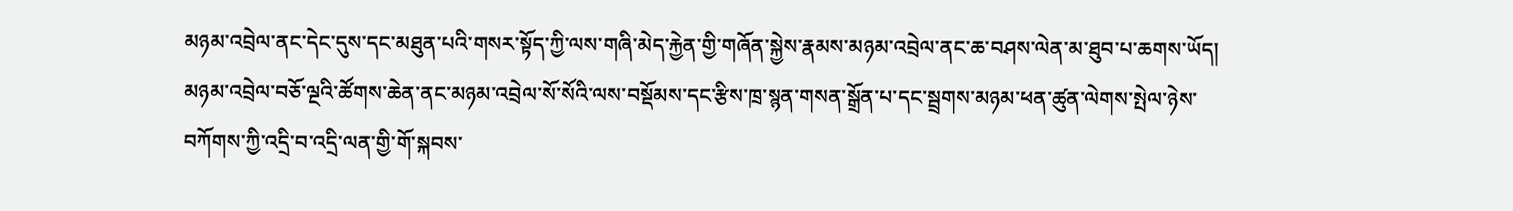མཉམ་འབྲེལ་ནང་དེང་དུས་དང་མཐུན་པའི་གསར་སྟོད་ཀྱི་ལས་གཞི་མེད་རྐྱེན་གྱི་གཞོན་སྐྱེས་རྣམས་མཉམ་འབྲེལ་ནང་ཆ་བཤས་ལེན་མ་ཐུབ་པ་ཆགས་ཡོད། མཉམ་འབྲེལ་བཅོ་ལྔའི་ཚོགས་ཆེན་ནང་མཉམ་འབྲེལ་སོ་སོའི་ལས་བསྡོམས་དང་རྩིས་ཁྲ་སྙན་གསན་སྒྲོན་པ་དང་སྦྲགས་མཉམ་ཕན་ཚུན་ལེགས་སྤེལ་ཉེས་བཀོགས་ཀྱི་འདྲི་བ་འདྲི་ལན་གྱི་གོ་སྐབས་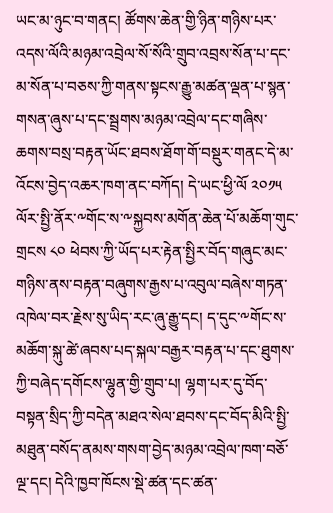ཡང་མ་ཉུང་བ་གནང། ཚོགས་ཆེན་གྱི་ཉིན་གཉིས་པར་འདས་ལོའི་མཉམ་འབྲེལ་སོ་སོའི་གྲུབ་འབྲས་སོན་པ་དང་མ་སོན་པ་བཅས་ཀྱི་གནས་སྟངས་རྒྱུ་མཚན་ལྡན་པ་སྙན་གསན་ཞུས་པ་དང་སྦྲགས་མཉམ་འབྲེལ་དང་གཞིས་ཆགས་བསྲ་བརྟན་ཡོང་ཐབས་ཐོག་གོ་བསྡུར་གནང་དེ་མ་འོངས་བྱེད་འཆར་ཁག་ནང་བཀོད། དེ་ཡང་ཕྱི་ལོ ༢༠༡༥ ལོར་སྤྱི་ནོར་༸གོང་ས་༸སྐྱབས་མགོན་ཆེན་པོ་མཆོག་གུང་གྲངས ༨༠ ཕེབས་ཀྱི་ཡོད་པར་རྟེན་སྤྱིར་བོད་གཞུང་མང་གཉིས་ནས་བརྟན་བཞུགས་རྒྱས་པ་འབུལ་བཞེས་གཏན་འཁེལ་བར་རྗེས་སུ་ཡིད་རང་ཞུ་རྒྱུ་དང། ད་དུང་༸གོང་ས་མཆོག་སྐུ་ཚེ་ཞབས་པད་སྐལ་བརྒྱར་བརྟན་པ་དང་ཐུགས་ཀྱི་བཞེད་དགོངས་ལྷུན་གྱི་གྲུབ་པ། ལྷག་པར་དུ་བོད་བསྟན་སྲིད་ཀྱི་བདེན་མཐའ་སེལ་ཐབས་དང་བོད་མིའི་སྤྱི་མཐུན་བསོད་ནམས་གསག་བྱེད་མཉམ་འབྲེལ་ཁག་བཅོ་ལྔ་དང། དེའི་ཁྱབ་ཁོངས་སྡེ་ཚན་དང་ཚན་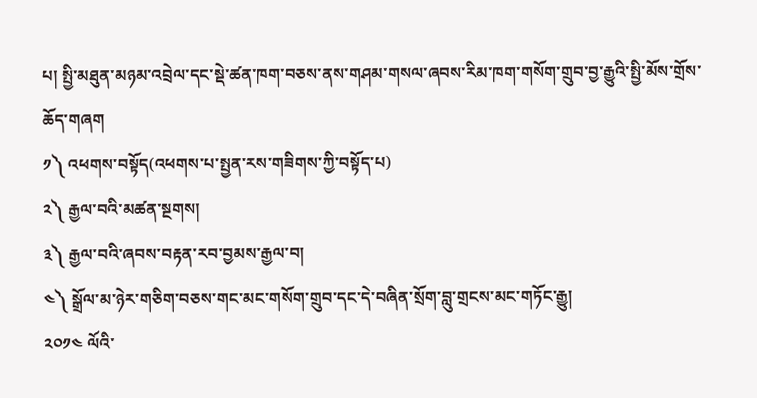པ། སྤྱི་མཐུན་མཉམ་འབྲེལ་དང་སྡེ་ཚན་ཁག་བཅས་ནས་གཤམ་གསལ་ཞབས་རིམ་ཁག་གསོག་གྲུབ་བྱ་རྒྱུའི་སྤྱི་མོས་གྲོས་ཆོད་གཞག
༡༽ འཕགས་བསྟོད(འཕགས་པ་སྤྱན་རས་གཟིགས་ཀྱི་བསྟོད་པ)
༢༽ རྒྱལ་བའི་མཚན་སྔགས།
༣༽ རྒྱལ་བའི་ཞབས་བརྟན་རབ་བྱམས་རྒྱལ་བ།
༤༽ སྒྲོལ་མ་ཉེར་གཅིག་བཅས་གང་མང་གསོག་གྲུབ་དང་དེ་བཞིན་སྲོག་བླུ་གྲངས་མང་གཏོང་རྒྱུ།
༢༠༡༤ ལོའི་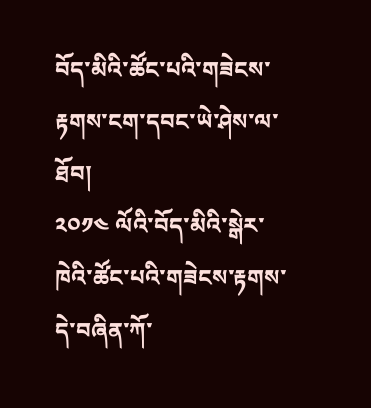བོད་མིའི་ཚོང་པའི་གཟེངས་རྟགས་ངག་དབང་ཡེ་ཤེས་ལ་ཐོབ།
༢༠༡༤ ལོའི་བོད་མིའི་སྒེར་ཁེའི་ཚོང་པའི་གཟེངས་རྟགས་དེ་བཞིན་ཀོ་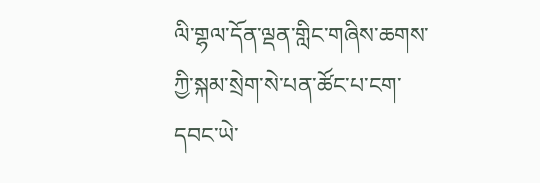ལི་གྷལ་དོན་ལྡན་གླིང་གཞིས་ཆགས་ཀྱི་སྐམ་སྲེག་སེ་པན་ཚོང་པ་ངག་དབང་ཡེ་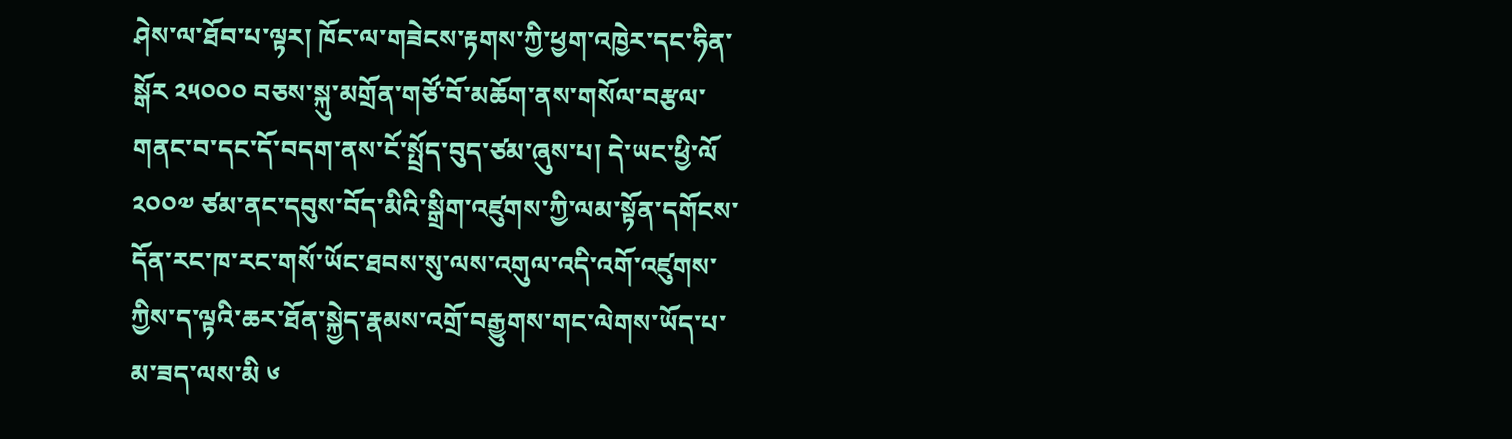ཤེས་ལ་ཐོབ་པ་ལྟར། ཁོང་ལ་གཟེངས་རྟགས་ཀྱི་ཕྱག་འཁྱེར་དང་ཧིན་སྒོར ༢༥༠༠༠ བཅས་སྐུ་མགྲོན་གཙོ་བོ་མཆོག་ནས་གསོལ་བརྩལ་གནང་བ་དང་དོ་བདག་ནས་ངོ་སྤྲོད་བུད་ཙམ་ཞུས་པ། དེ་ཡང་ཕྱི་ལོ ༢༠༠༧ ཙམ་ནང་དབུས་བོད་མིའི་སྒྲིག་འཛུགས་ཀྱི་ལམ་སྟོན་དགོངས་དོན་རང་ཁ་རང་གསོ་ཡོང་ཐབས་སུ་ལས་འགུལ་འདི་འགོ་འཛུགས་ཀྱིས་ད་ལྟའི་ཆར་ཐོན་སྐྱེད་རྣམས་འགྲོ་བརྒྱུགས་གང་ལེགས་ཡོད་པ་མ་ཟད་ལས་མི ༦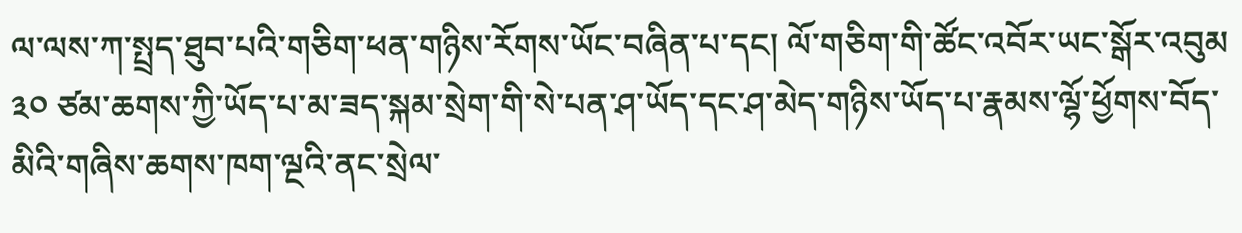ལ་ལས་ཀ་སྤྲད་ཐུབ་པའི་གཅིག་ཕན་གཉིས་རོགས་ཡོང་བཞིན་པ་དང། ལོ་གཅིག་གི་ཚོང་འབོར་ཡང་སྒོར་འབུམ ༣༠ ཙམ་ཆགས་ཀྱི་ཡོད་པ་མ་ཟད་སྐམ་སྲེག་གི་སེ་པན་ཤ་ཡོད་དང་ཤ་མེད་གཉིས་ཡོད་པ་རྣམས་ལྷོ་ཕྱོགས་བོད་མིའི་གཞིས་ཆགས་ཁག་ལྔའི་ནང་སྲེལ་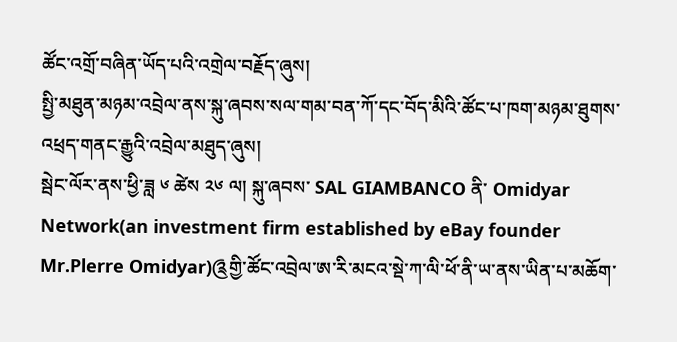ཚོང་འགྲོ་བཞིན་ཡོད་པའི་འགྲེལ་བརྗོད་ཞུས།
སྤྱི་མཐུན་མཉམ་འབྲེལ་ནས་སྐུ་ཞབས་སལ་གམ་བན་ཀོ་དང་བོད་མིའི་ཚོང་པ་ཁག་མཉམ་ཐུགས་འཕྲད་གནང་རྒྱུའི་འབྲེལ་མཐུད་ཞུས།
སྦེང་ལོར་ནས་ཕྱི་ཟླ ༦ ཚེས ༢༦ ལ། སྐུ་ཞབས་ SAL GIAMBANCO ནི་ Omidyar Network(an investment firm established by eBay founder Mr.Plerre Omidyar)༊གྱི་ཚོང་འབྲེལ་ཨ་རི་མངའ་སྡེ་ཀ་ལི་ཕོ་ནི་ཡ་ནས་ཡིན་པ་མཆོག་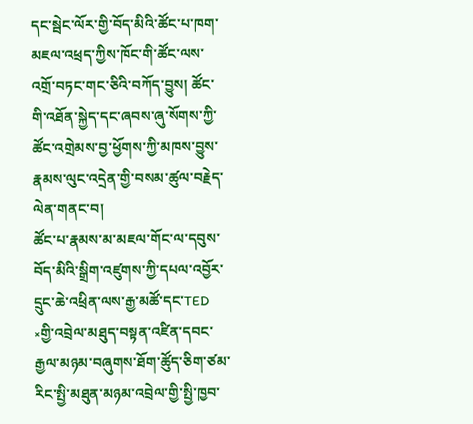དང་སྦེང་ལོར་གྱི་བོད་མིའི་ཚོང་པ་ཁག་མཇལ་འཕྲད་ཀྱིས་ཁོང་གི་ཚོང་ལས་འགྲོ་བཏང་གང་ཅིའི་བཀོད་བྱུས། ཚོང་གི་འཐོན་སྐྱེད་དང་ཞབས་ཞུ་སོགས་ཀྱི་ཚོང་འགྲེམས་བྱ་ཕྱོགས་ཀྱི་མཁས་བྱུས་རྣམས་ལུང་འདྲེན་གྱི་བསམ་ཚུལ་བརྗེད་ལེན་གནང་བ།
ཚོང་པ་རྣམས་མ་མཇལ་གོང་ལ་དབུས་བོད་མིའི་སྒྲིག་འཛུགས་ཀྱི་དཔལ་འབྱོར་དྲུང་ཆེ་འཕྲིན་ལས་རྒྱ་མཚོ་དང་TED ༝གྱི་འབྲེལ་མཐུད་བསྟན་འཛིན་དབང་རྒྱལ་མཉམ་བཞུགས་ཐོག་ཚོུད་ཅིག་ཙམ་རིང་སྤྱི་མཐུན་མཉམ་འབྲེལ་གྱི་སྤྱི་ཁྱབ་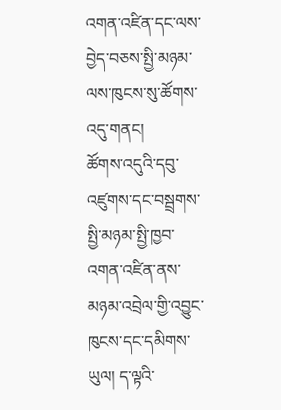འགན་འཛིན་དང་ལས་བྱེད་བཅས་སྤྱི་མཉམ་ལས་ཁུངས་སུ་ཚོགས་འདུ་གནང།
ཚོགས་འདུའི་དབུ་འཛུགས་དང་བསྦྲགས་སྤྱི་མཉམ་སྤྱི་ཁྱབ་འགན་འཛིན་ནས་མཉམ་འབྲེལ་གྱི་འབྱུང་ཁུངས་དང་དམིགས་ཡུལ། ད་ལྟའི་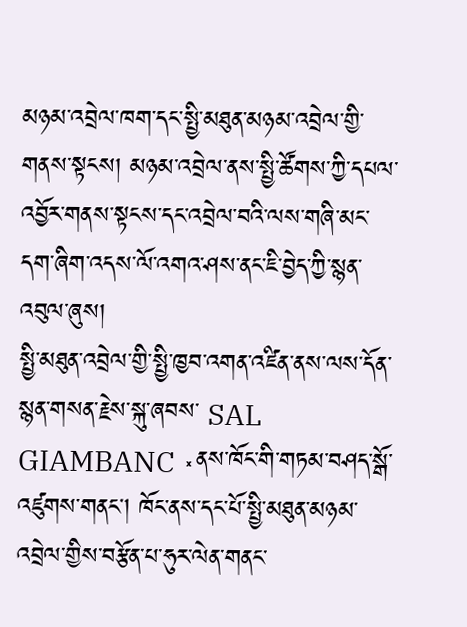མཉམ་འབྲེལ་ཁག་དང་སྤྱི་མཐུན་མཉམ་འབྲེལ་གྱི་གནས་སྟངས། མཉམ་འབྲེལ་ནས་སྤྱི་ཚོགས་ཀྱི་དཔལ་འབྱོར་གནས་སྟངས་དང་འབྲེལ་བའི་ལས་གཞི་མང་དག་ཞིག་འདས་ལོ་འགའ་ཤས་ནང་ཇི་བྱེད་ཀྱི་སྙན་འབུལ་ཞུས།
སྤྱི་མཐུན་འབྲེལ་གྱི་སྤྱི་ཁྱབ་འགན་འཛིན་ནས་ལས་དོན་སྙན་གསན་རྗེས་སྐུ་ཞབས་ SAL GIAMBANC ༝ནས་ཁོང་གི་གཏམ་བཤད་སྒོ་འཛུགས་གནང། ཁོང་ནས་དང་པོ་སྤྱི་མཐུན་མཉམ་འབྲེལ་གྱིས་བརྩོན་པ་ཧུར་ལེན་གནང་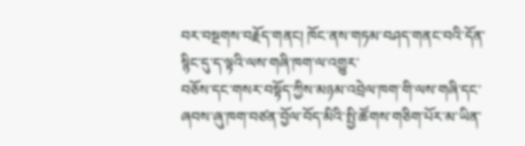བར་བསྔགས་བརྗོད་གནང། ཁོང་ནས་གཏམ་བཤད་གནང་བའི་དོན་སྙིང་དུ་ད་ལྟའི་ལས་གཞི་ཁག་ལ་འགྱུར་
བཅོས་དང་གསར་བསྟོད་ཀྱིས་མཉམ་འབྲེལ་ཁག་གི་ལས་གཞི་དང་ཞབས་ཞུ་ཁག་བཙན་བྱོལ་བོད་མིའི་སྤྱི་ཚོགས་གཅིག་པོར་མ་ཡིན་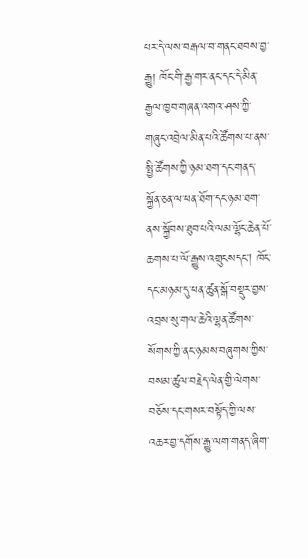པར་དེ་ལས་བརྒལ་བ་གནང་ཐབས་བྱ་རྒྱུ། ཁོང་གི་རྒྱ་གར་ནང་དང་དེ་མིན་རྒྱལ་ཁྱབ་གཞན་འགའ་ཤས་ཀྱི་གཞུང་འབྲེལ་མིན་པའི་ཚོགས་པ་ནས་སྤྱི་ཚོགས་ཀྱི་ཉམ་ཐག་དང་གནད་སྐྱོན་ཅན་ལ་ཕན་ཐོག་དང་ཉམ་ཐག་ནས་སྐྱོབས་ཐུབ་པའི་ལམ་ལྷོང་ཆེན་པོ་ཆགས་པ་ལོ་རྒྱུས་འགྲུངསདང། ཁོང་དང་མཉམ་དུ་ཕན་ཚུན་སྒོ་བསྡུར་བྱས་འབྲས་སུ་གལ་ཆེའི་ལྷན་ཚོགས་སོགས་ཀྱི་ནང་ཉམས་བཞུགས་ཀྱིས་བསམ་ཚུལ་བརྗེད་ལེན་གྱི་ལེགས་བཅོས་དང་གསར་བསྟོད་ཀྱི་ལས་འཆར་བྱ་དགོས་རྒྱུ་ལག་གནད་ཞིག་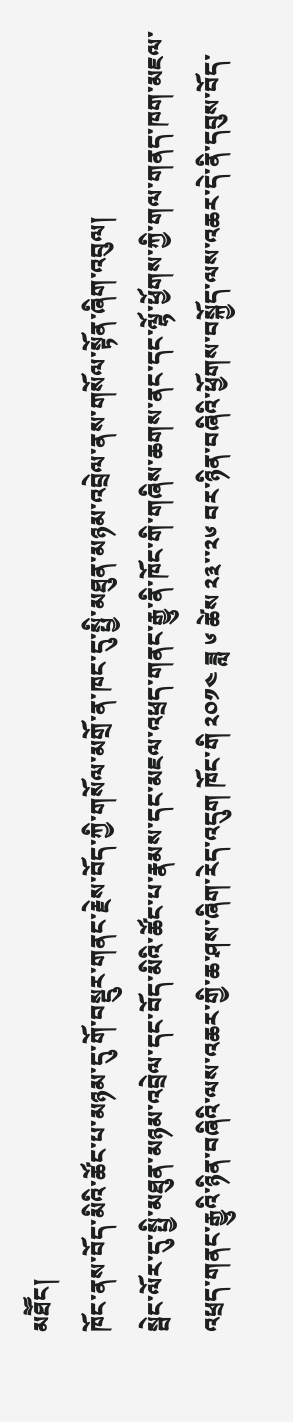མཐཽང།
ཁོང་ནས་བོད་མིའི་ཚོང་པ་མཉམ་དུ་གོ་བསྡུར་གནང་རྗེས་བོད་ཀྱི་གསོལ་མགྲོ་ན་ཁང་དུ་སྤྱི་མཐུན་མཉམ་འབྲེལ་ནས་གསོལ་སྟོན་ཞིག་འབུལ།
སྦེང་ལོར་དུ་སྤྱི་མཐུན་མཉམ་འབྲེལ་དང་བོད་མིའི་ཚོང་པ་རྣམས་དང་མཇལ་འཕྲད་གནང་རྒྱུ་ནི་ཁོང་གི་གཞིས་ཆགས་ནང་དང་ལྷོ་ཕྱོགས་ཀྱི་གལ་གནད་ཁག་མཇལ་འཕྲད་གནང་རྒྱུའི་ཉིན་བཞིའི་ལས་འཆར་གྱི་ཆ་ཤས་ཞིག་རེད་འདུག ཁོང་གི ༢༠༡༤ ཟླ ༦ ཚེས ༢༣་་༢༦ བར་ཉིན་བཞིའི་ཕྱོགས་བསྐྱོད་ལས་འཆར་དེ་ནི་དབུས་བོད་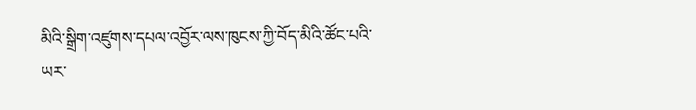མིའི་སྒྲིག་འཛུགས་དཔལ་འབྱོར་ལས་ཁུངས་ཀྱི་བོད་མིའི་ཚོང་པའི་ཡར་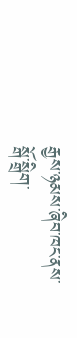རྒྱས་ཉམས་ཞིབ་ཁང་ནས་སྒོ་སྒྲིག་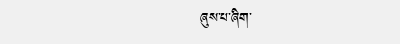ཞུས་པ་ཞིག་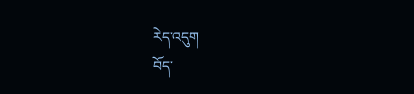རེད་འདུག
བོད་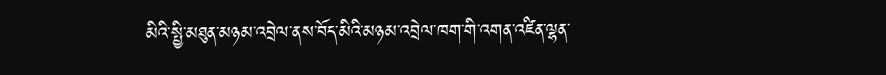མིའི་སྤྱི་མཐུན་མཉམ་འབྲེལ་ནས་བོད་མིའི་མཉམ་འབྲེལ་ཁག་གི་འགན་འཛིན་ལྷན་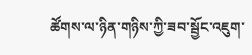ཚོགས་ལ་ཉིན་གཉིས་ཀྱི་ཟབ་སྦྱོང་འཇུག་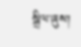སྒྲིལ་ཞུས།